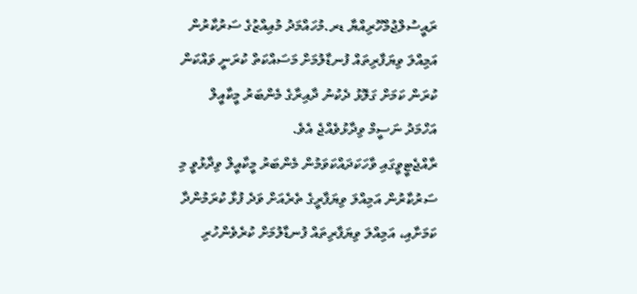ރައީސުލްޖުމްހޫރިއްޔާ ޑރ.މުހައްމަދު މުއިއްޒުގެ ސަރުކާރުން އަމިއްލަ ވިޔަފާރިތައް ފުނޑާލުމަށް މަސައްކަތް ކުރަނީ ވައްކަން ކުރަން ކަމަށް ގަލޮޅު ދެކުނު ދާއިރާގެ މެންބަރު މީކާއީލް އަހްމަދު ނަސީމް ވިދާޅުވެއްޖެ އެވެ.
ރާއްޖެޓީވީގައި ވާހަކަދައްކަވަމުން މެންބަރު މީކާއީލް ވިދާޅުވީ މި ސަރުކާރުން އަމިއްލަ ވިޔަފާރީގެ ތެރެއަށް ވަދެ ފުޅާ ކުރަމުންދާ ކަމަށާއި، އަމިއްލަ ވިޔަފާރިތައް ފުނޑާލުމަށް ކުރެވެންހުރި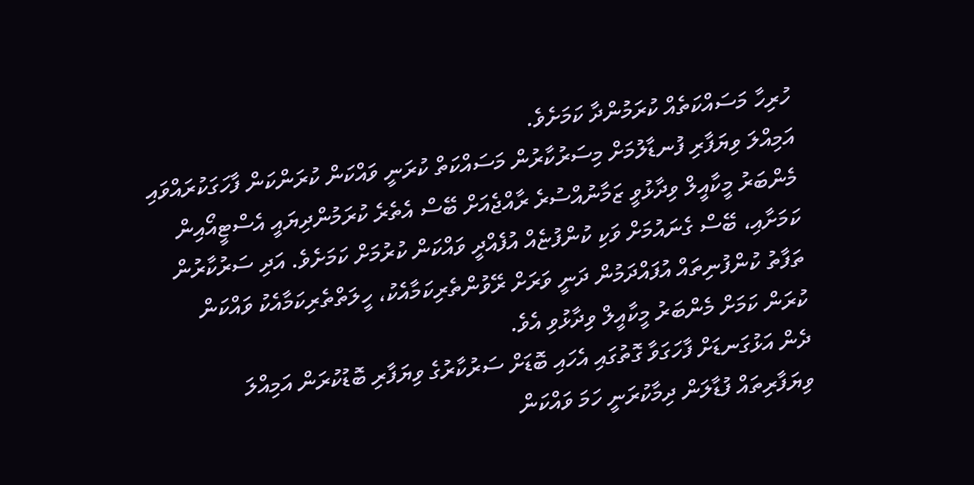ހުރިހާ މަސައްކަތެއް ކުރަމުންދާ ކަމަށެވެ.
އަމިއްލަ ވިޔަފާރި ފުނޑާލުމަށް މިސަރުކާރުން މަސައްކަތް ކުރަނީ ވައްކަން ކުރަންކަން ފާހަގަކުރައްވައި މެންބަރު މީކާއީލް ވިދާޅުވީ ޒަމާނުއްސުރެ ރާއްޖެއަށް ބޭސް އެތެރެ ކުރަމުންދިޔައީ އެސްޓީއޯއިން ކަމަށާއި، ބޭސް ގެނައުމަށް ވަކި ކުންފުޏެއް އުފެއްދީ ވައްކަން ކުރުމަށް ކަމަށެވެ. އަދި ސަރުކާރުން ތަފާތު ކުންފުނިތައް އުފައްދަމުން ދަނީ ވަރަށް ރޭވުންތެރިކަމާއެކު، ހީލަތްތެރިކަމާއެކު ވައްކަން ކުރަން ކަމަށް މެންބަރު މީކާއީލް ވިދާޅުވި އެވެ.
ދެން އަޅުގަނޑަށް ފާހަގަވާ ގޮތުގައި އެހައި ބޮޑަށް ސަރުކާރުގެ ވިޔަފާރި ބޮޑުކުރަން އަމިއްލަ ވިޔަފާރިތައް ފުޑާލަން ދިމާކުރަނީ ހަމަ ވައްކަން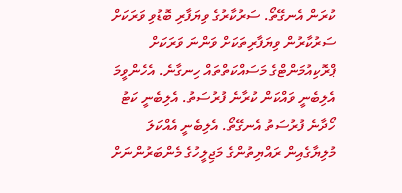ކުރަން އެނގޭތޯ. ސަރުކާރުގެ ވިޔަފާރި ބޮޑުވި ވަރަކަށް ސަރުކާރުން ވިޔަފާރިތަކަށް ވަންނަ ވަރަކަށް ޕްރޮކިއުމަންޓްގެ މަސައްކަތްތައް ހިނގާނެ. އެހެންވީމަ އެލިބެނީ ވައްކަން ކުރާނެ ފުރުސަތު. އެލިބެނީ ކަޓު ހޯދާނެ ފުރުސަތު އެނގޭތޯ. އެލިބެނީ އެއްކަލަ މުލިޔާގެއިން ރައްޔިތުންގެ މަޖިލީހުގެ މެންބަރުންނަށް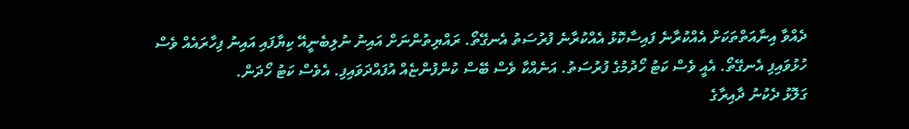ދެއްވާ އިނާއަތްތަކަށް އެއްކުރާނެ ފައިސާކޮޅު އެއްކުރާނެ ފުރުސަތު އެނގޭތޯ. ރައްޔިތުންނަށް އައިނު ނުލިބެނީއޭ ކިޔާފައި އައިނު ފިހާރައެއް ވެސް ހުޅުވައިފި އެނގޭތޯ. އެއީ ވެސް ކަޓު ހޯދުމުގެ ފުރުސަތު. އަނެއްކާ ވެސް ބޭސް ކުންފުންޏެއް އުފައްދަވައިފި. އެވެސް ކަޓު ހޯދަން.
ގަލޮޅު ދެކުނު ދާއިރާގެ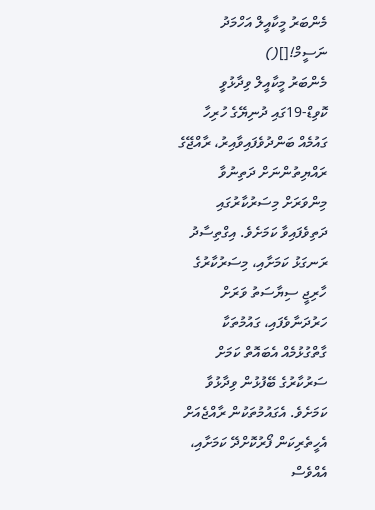މެންބަރު މީކާއީލް އަހްމަދު ނަސީމް![]()
މެންބަރު މީކާއީލް ވިދާޅުވީ ކޮވިޑް-19ގައި ދުނިޔޭގެ ހުރިހާ ގައުމެއް ބަންދުވެފައިވާއިރު، ރާއްޖޭގެ ރައްޔިތުންނަށް ދަތިނުވާ މިންވަރަށް މިސަރުކާރުގައި ދަތިވެފައިވާ ކަމަށެވެ. އިގްތިސާދު ރަނގަޅު ކަމަށާއި، މިސަރުކާރުގެ ހާރިޖީ ސިޔާސަތު ވަރަށް ހަރުދަނާވެފައި، ގައުމުތަކާ ގާތްގުޅުމެއް އެބައޮތް ކަމަށް ސަރުކާރުގެ ބޭފުޅުން ވިދާޅުވާ ކަމަށެވެ. އެގައުމުތަކުން ރާއްޖެއަށް އެހީތެރިކަން ފޯރުކޮށްދޭ ކަމަށާއި، އެއްވެސް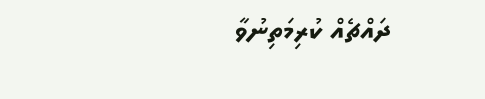ދައްޗެއް ކުރިމަތިނުވާ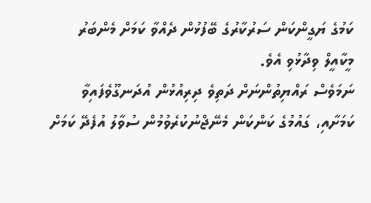ކަމުގެ ޔަގީންކަން ސަރުކާރުގެ ބޭފުޅުން ދެއްވާ ކަމަށް މެންބަރު މީކާއީލް ވިދާޅުވި އެވެ.
ނަމަވެސް ރައްޔިތުންނަށް ދަތިވެ ދިރިއުޅުން އުދަނގޫވެފައިވާ ކަމަށާއި، ގައުމުގެ ކަންކަން މެނޭޖްނުކުރެވުމުން ސުވާލު އުފެދޭ ކަމަށް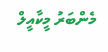މެންބަރު މީކާއީލް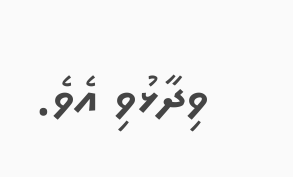ވިދާޅުވި އެވެ.